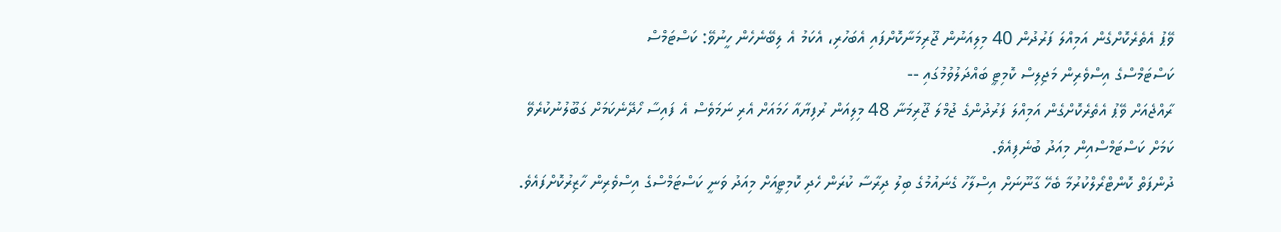ވޭޕު އެތެރެކޮށްގެން އަމިއްލަ ފަރުދުން 40 މިލިއަނުން ޖޫރިމަނާކޮށްފައި އެބަހުރި، އެކަމު އެ ލިބޭނެހެން ހީނުވޭ: ކަސްޓަމްސް
ކަސްޓަމްސްގެ އިސްވެރިން މަޖިލިސް ކޮމިޓީ ބައްދަލުވުމުގައި --
ރާއްޖެއަށް ވޭޕު އެތެރެކޮށްގެން އަމިއްލަ ފަރުދުންގެ ޖުމްލަ ޖޫރިމަނާ 48 މިލިއަން ރުފިޔާއާ ހަމައަށް އެރި ނަމަވެސް އެ ފައިސާ ހޯދޭނެކަމަށް ގަބޫލުނުކުރެވޭ ކަމަށް ކަސްޓަމްސްއިން މިއަދު ބުނެފިއެވެ.
ދުންފަތް ކޮންޓްރޯލްކުރުމާ ބެހޭ ގާނޫނަށް އިސްލާހު ގެނައުމުގެ ބިލު ދިރާސާ ކުރަން ހެދި ކޮމިޓީއަށް މިއަދު ވަނީ ކަސްޓަމްސްގެ އިސްވެރިން ހާޒިރުކޮށްފައެވެ.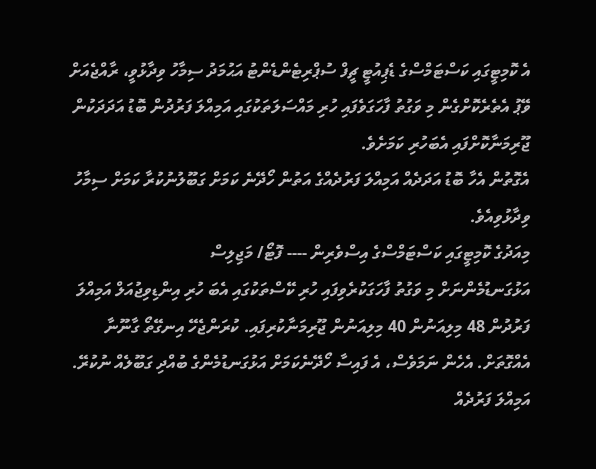އެ ކޮމިޓީގައި ކަސްޓަމްސްގެ ޑެޕިއުޓީ ޗީފް ސުޕްރިޓެންޑެންޓު އަޙުމަދު ސިމާހު ވިދާޅުވީ، ރާއްޖެއަށް ވޭޕު އެތެރެކޮށްގެން މި ވަގުތު ފާހަގަވެފައި ހުރި މައްސަލަތަކުގައި އަމިއްލަ ފަރުދުން ބޮޑު އަދަދަކުން ޖޫރިމަނާކޮށްފައި އެބަހުރި ކަމަށެވެ.
އެގޮތުން އެހާ ބޮޑު އަދަދެއް އަމިއްލަ ފަރުދެއްގެ އަތުން ހޯދޭނެ ކަމަށް ގަބޫލުނުކުރާ ކަމަށް ސިމާހު ވިދާޅުވިއެވެ.
މިއަދުގެ ކޮމިޓީގައި ކަސްޓަމްސްގެ އިސްވެރިން ---- ފޮޓޯ/ މަޖިލިސް
އަޅުގަނޑުމެންނަށް މި ވަގުތު ފާހަގަކުރެވިފައި ހުރި ކޭސްތަކުގައި އެބަ ހުރި އިންޑިވިޖުއަލް އަމިއްލަ ފަރުދުން 48 މިލިއަނުން 40 މިލިއަނުން ޖޫރިމަނާކުރިފައި. ކުރަންޖެހޭ އިނގޭތޯ ގާނޫނާ އެއްގޮތަށް. އެހެން ނަމަވެސް، އެ ފައިސާ ހޯދޭނެކަމަށް އަޅުގަނޑުމެންގެ ބުއްދި ގަބޫލެއް ނުކުރޭ. އަމިއްލަ ފަރުދެއް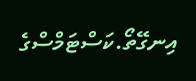އިނގޭތޯ.ކަސްޓަމްސްގެ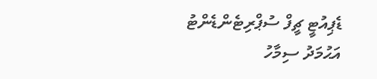ޑެޕިއުޓީ ޗީފް ސުޕްރިޓެންޑެންޓު އަޙުމަދު ސިމާހު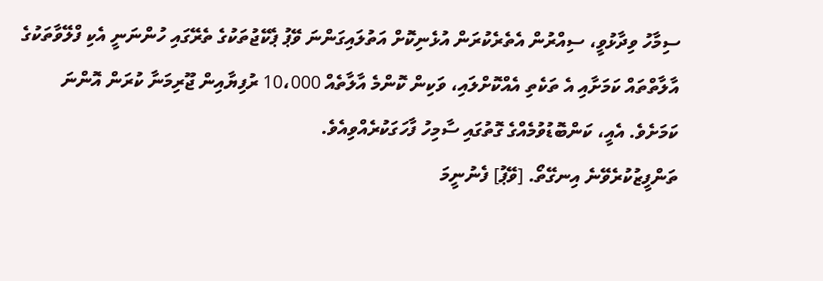ސިމާހު ވިދާޅުވީ، ސިއްރުން އެތެރެކުރަން އުޅެނިކޮށް އަތުލައިގަންނަ ވޭޕު ޕެކޭޖުތަކުގެ ތެރޭގައި ހުންނަނީ އެކި ފްލޭވާތަކުގެ އާލާތްތައް ކަމަށާއި އެ ތަކެތި އެއްކޮށްލައި، ވަކިން ކޮންމެ އާލާތެއް 10،000 ރުފިޔާއިން ޖޫރިމަނާ ކުރަން އޮންނަ ކަމަށެވެ. އެއީ، ކަންބޮޑުވުމެއްގެ ގޮތުގައި ސާމިހު ފާހަގަކުރެއްވިއެވެ.
ތަންފީޒުކުރެވޭނެ އިނގޭތޯ. [ވޭޕު] ފެނުނީމަ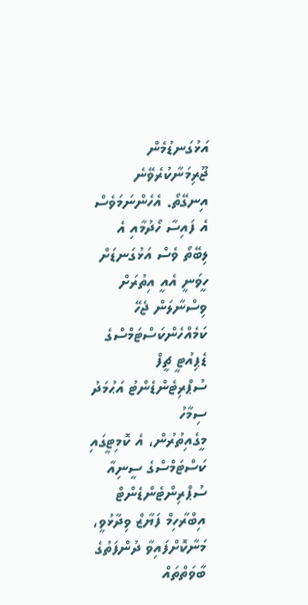އަޅުގަނޑުމެން ޖޫރިމަނާކުރެވޭނެ އިނގޭތޯ. އެހެންނަމަވެސް އެ ފައިސާ ހޯދުމާއި އެ ލިބޭތޯ ވެސް އަޅުގަނޑަށް ހީވަނީ އެއީ އިތުރަށް ވިސްނާލަން ޖެހޭ ކަމެއްހެންކަސްޓަމްސްގެ ޑެޕިއުޓީ ޗީފް ސުޕްރިޓެންޑެންޓު އަޙުމަދު ސިމާހު
މީގެއިތުރުން، އެ ކޮމިޓީގައި ކަސްޓަމްސްގެ ސީނިއާ ސުޕްރިންޓެންޑެންޓް އިބްރާހިމް ފަޔާޒް ވިދާޅުވީ، މަނާކޮށްފައިވާ ދުންފަތުގެ ބާވަތްތައް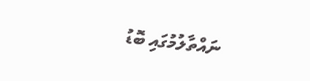ނައްތާލުމުގައި ބޮޑު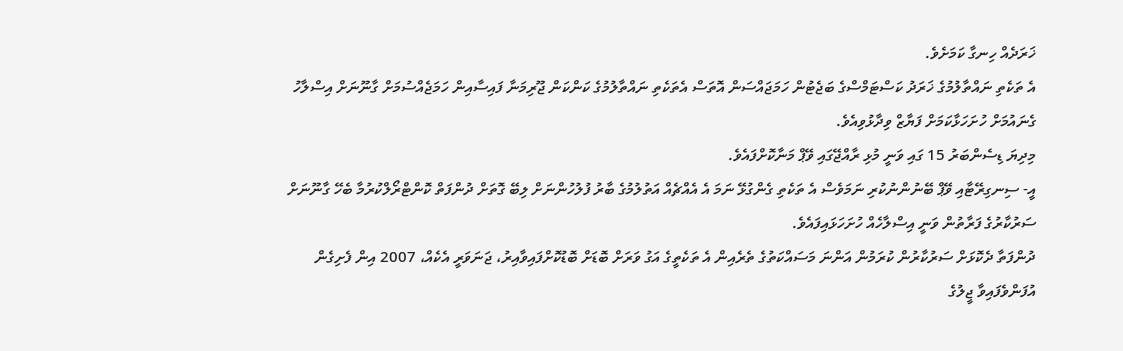ޚަރަދެއް ހިނގާ ކަމަށެވެ.
އެ ތަކެތި ނައްތާލުމުގެ ޚަރަދު ކަސްޓަމްސްގެ ބަޖެޓުން ހަމަޖައްސަން އޮތަސް އެތަކެތި ނައްތާލުމުގެ ކަންކަން ޖޫރިމަނާ ފައިސާއިން ހަމަޖެއްސުމަށް ގާނޫނަށް އިސްލާހު ގެނައުމަށް ހުށަހަޅާކަމަށް ފަޔާޒް ވިދާޅުވިއެވެ.
މިދިޔަ ޑިސެންބަރު 15 ގައި ވަނީ މުޅި ރާއްޖޭގައި ވޭޕް މަނާކޮށްފައެވެ.
އީ- ސިނގިރޭޓާއި ވޭޕް ބޭނުންނުކުރި ނަމަވެސް އެ ތަކެތި ގެންގުޅޭ ނަމަ އެ އެއްޗެއް އަތުލުމުގެ ބާރު ފުލުހުންނަށް ލިބޭ ގޮތަށް ދުންފަތް ކޮންޓްރޯލްކުރުމާ ބެހޭ ގާނޫނަށް ސަރުކާރުގެ ފަރާތުން ވަނީ އިސްލާހެއް ހުށަހަޅައިފައެވެ.
ދުންފަތާ ދެކޮޅަށް ސަރުކާރުން ކުރަމުން އަންނަ މަސައްކަތުގެ ތެރެއިން އެ ތަކެތީގެ އަގު ވަރަށް ބޮޑަށް ބޮޑުކޮށްފައިވާއިރު، ޖަނަވަރީ އެކެއް، 2007 އިން ފެށިގެން އުފަންވެފައިވާ ޖީލުގެ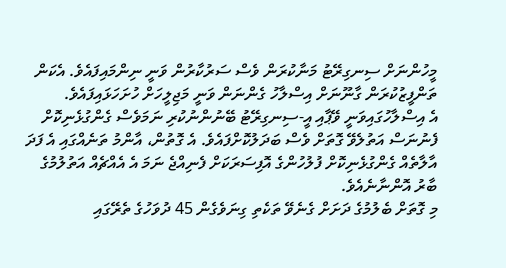މީހުންނަށް ސިނގިރޭޓު މަނާކުރަން ވެސް ސަރުކާރުން ވަނީ ނިންމައިފައެވެ. އެކަން ތަންފީޒުކުރަން ގާނޫނަށް އިސްލާހު ގެންނަން ވަނީ މަޖިލީހަށް ހުށަހަޅައިފައެވެ.
އެ އިސްލާހުގައިވަނީ ވޭޕާއި އީ-ސިނގިރޭޓު ބޭނުންނުކުރި ނަމަވެސް ގެންގުޅެނިކޮށް ފެނުނަސް އަތުލެވޭ ގޮތަށް ވެސް ބަދަލުކޮށްފައެވެ. އެ ގޮތުން، އާންމު ތަނެއްގައި އެ ފަދަ އާލާތެއް ގެންގުޅެނިކޮށް ފުލުހުންގެ އޮފިސަރަކަށް ފެނިއްޖެ ނަމަ އެ އެއްޗެއް އަތުލުމުގެ ބާރު އޮންނާނެއެވެ.
މި ގޮތަށް ބެލުމުގެ ދަށަށް ގެނެވޭ ތަކެތި ގިނަވެގެން 45 ދުވަހުގެ ތެރޭގައި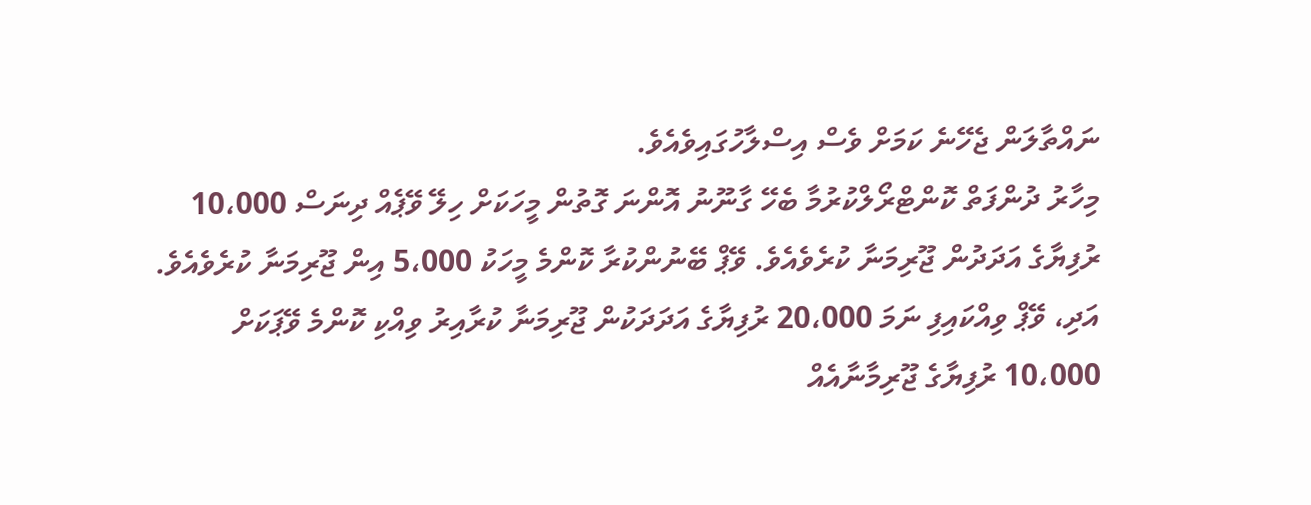ނައްތާލަން ޖެހޭނެ ކަމަށް ވެސް އިސްލާހުގައިވެއެވެ.
މިހާރު ދުންފަތް ކޮންޓްރޯލްކުރުމާ ބެހޭ ގާނޫނު އޮންނަ ގޮތުން މީހަކަށް ހިލޭ ވޭޕެއް ދިނަސް 10،000 ރުފިޔާގެ އަދަދުން ޖޫރިމަނާ ކުރެވެއެވެ. ވޭޕް ބޭނުންކުރާ ކޮންމެ މީހަކު 5،000 އިން ޖޫރިމަނާ ކުރެވެއެވެ. އަދި، ވޭޕް ވިއްކައިފި ނަމަ 20،000 ރުފިޔާގެ އަދަދަކުން ޖޫރިމަނާ ކުރާއިރު ވިއްކި ކޮންމެ ވޭޕަކަށް 10،000 ރުފިޔާގެ ޖޫރިމާނާއެއް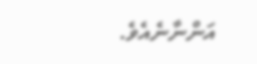އަންނާނެއެވެ.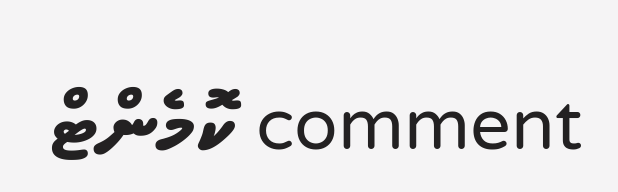comment ކޮމެންޓް